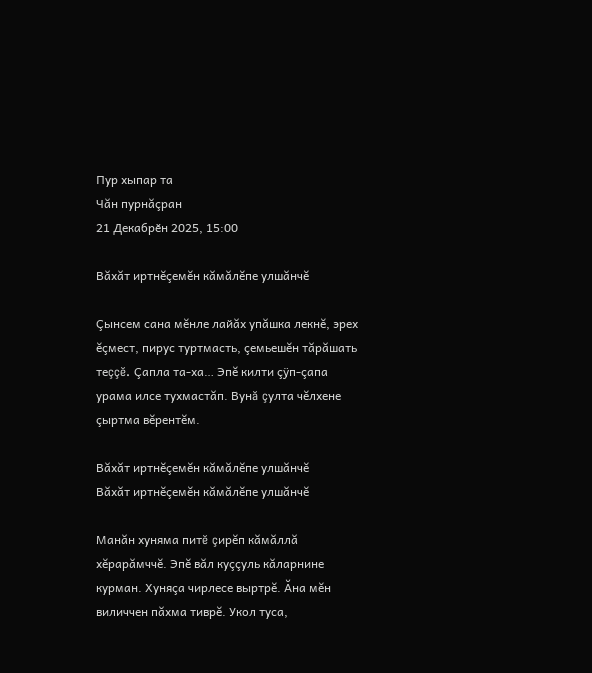Пур хыпар та
Чăн пурнăçран
21 Декабрӗн 2025, 15:00

Вăхăт иртнĕçемĕн кăмăлĕпе улшăнчĕ

Çынсем сана мĕнле лайăх упăшка лекнĕ, эрех ĕçмест, пирус туртмасть, çемьешĕн тăрăшать теççĕ. Çапла та-ха… Эпĕ килти çÿп-çапа урама илсе тухмастăп. Вунă çулта чĕлхене çыртма вĕрентĕм.

Вăхăт иртнĕçемĕн кăмăлĕпе улшăнчĕ
Вăхăт иртнĕçемĕн кăмăлĕпе улшăнчĕ

Манăн хуняма питĕ çирĕп кăмăллă хĕрарăмччĕ. Эпĕ вăл куççуль кăларнине курман. Хуняçа чирлесе выртрĕ. Ăна мĕн виличчен пăхма тиврĕ. Укол туса,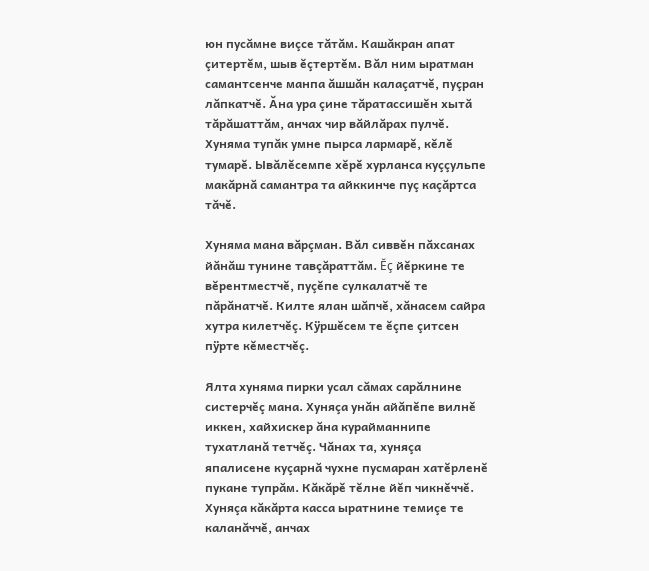юн пусăмне виçсе тăтăм. Кашăкран апат çитертĕм, шыв ĕçтертĕм. Вăл ним ыратман самантсенче манпа ăшшăн калаçатчĕ, пуçран лăпкатчĕ. Ăна ура çине тăратассишĕн хытă тăрăшаттăм, анчах чир вăйлăрах пулчĕ. Хуняма тупăк умне пырса лармарĕ, кĕлĕ тумарĕ. Ывăлĕсемпе хĕрĕ хурланса куççульпе макăрнă самантра та айккинче пуç каçăртса тăчĕ.

Хуняма мана вăрçман. Вăл сиввĕн пăхсанах йăнăш тунине тавçăраттăм. Ĕç йĕркине те вĕрентместчĕ, пуçĕпе сулкалатчĕ те пăрăнатчĕ. Килте ялан шăпчĕ, хăнасем сайра хутра килетчĕç. Кÿршĕсем те ĕçпе çитсен пÿрте кĕместчĕç.

Ялта хуняма пирки усал сăмах сарăлнине систерчĕç мана. Хуняçа унăн айăпĕпе вилнĕ иккен, хайхискер ăна курайманнипе тухатланă тетчĕç. Чăнах та, хуняçа япалисене куçарнă чухне пусмаран хатĕрленĕ пукане тупрăм. Кăкăрĕ тĕлне йĕп чикнĕччĕ. Хуняçа кăкăрта касса ыратнине темиçе те каланăччĕ, анчах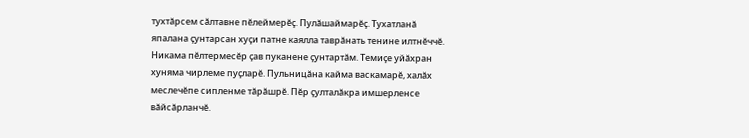тухтăрсем сăлтавне пĕлеймерĕç. Пулăшаймарĕç. Тухатланă япалана çунтарсан хуçи патне каялла таврăнать тенине илтнĕччĕ. Никама пĕлтермесĕр çав пуканене çунтартăм. Темиçе уйăхран хуняма чирлеме пуçларĕ. Пульницăна кайма васкамарĕ, халăх меслечĕпе сипленме тăрăшрĕ. Пĕр çулталăкра имшерленсе вăйсăрланчĕ.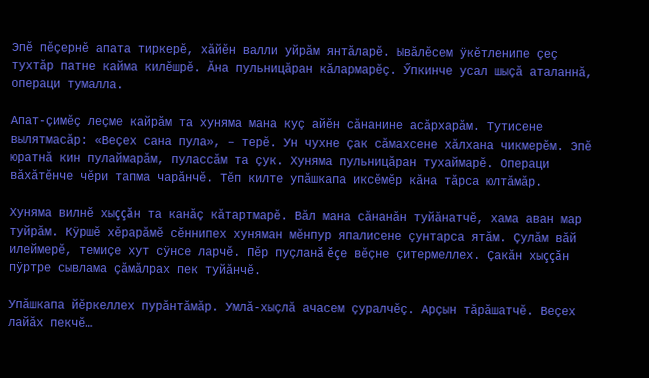Эпĕ пĕçернĕ апата тиркерĕ, хăйĕн валли уйрăм янтăларĕ. Ывăлĕсем ÿкĕтленипе çеç тухтăр патне кайма килĕшрĕ. Ăна пульницăран кăлармарĕç. Ӳпкинче усал шыçă аталаннă, операци тумалла.

Апат-çимĕç леçме кайрăм та хуняма мана куç айĕн сăнанине асăрхарăм. Тутисене вылятмасăр: «Веçех сана пула», – терĕ. Ун чухне çак сăмахсене хăлхана чикмерĕм. Эпĕ юратнă кин пулаймарăм, пулассăм та çук. Хуняма пульницăран тухаймарĕ. Операци вăхăтĕнче чĕри тапма чарăнчĕ. Тĕп килте упăшкапа иксĕмĕр кăна тăрса юлтăмăр.

Хуняма вилнĕ хыççăн та канăç кăтартмарĕ. Вăл мана сăнанăн туйăнатчĕ, хама аван мар туйрăм. Кÿршĕ хĕрарăмĕ сĕннипех хуняман мĕнпур япалисене çунтарса ятăм. Çулăм вăй илеймерĕ, темиçе хут сÿнсе ларчĕ. Пĕр пуçланă ĕçе вĕçне çитермеллех. Çакăн хыççăн пÿртре сывлама çăмăлрах пек туйăнчĕ.

Упăшкапа йĕркеллех пурăнтăмăр. Умлă-хыçлă ачасем çуралчĕç. Арçын тăрăшатчĕ. Веçех лайăх пекчĕ…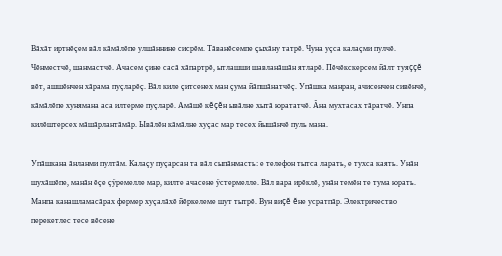Вăхăт иртнĕçем вăл кăмăлĕпе улшăннине сисрĕм. Тăванĕсемпе çыхăну татрĕ. Чуна уçса калаçми пулчĕ. Чĕнместчĕ, шанмастчĕ. Ачасем çине сасă хăпартрĕ, ытлашши шавланăшăн ятларĕ. Пĕчĕкскерсем йăлт туяççĕ вĕт, ашшĕнчен хăрама пуçларĕç. Вăл киле çитсенех ман çума йăпшăнатчĕç. Упăшка манран, ачисенчен сивĕнчĕ, кăмăлĕпе хунямана аса илтерме пуçларĕ. Амăшĕ кĕçĕн ывăлне хытă юрататчĕ. Ăна мухтасах тăратчĕ. Унпа килĕштерсех мăшăрлантăмăр. Ывăлĕн кăмăлне хуçас мар тесех йышăнчĕ пуль мана.

Упăшкана ăнланми пултăм. Калаçу пуçарсан та вăл сыпăнмасть: е телефон тытса ларать, е тухса каять. Унăн шухăшĕпе, манăн ĕçе çÿремелле мар, килте ачасене ÿстермелле. Вăл вара ирĕклĕ, унăн темĕн те тума юрать. Манпа канашламасăрах фермер хуçалăхĕ йĕркелеме шут тытрĕ. Вун виçĕ ĕне усратпăр. Электричество перекетлес тесе вĕсене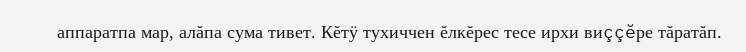аппаратпа мар, алăпа сума тивет. Кĕтÿ тухиччен ĕлкĕрес тесе ирхи виççĕре тăратăп.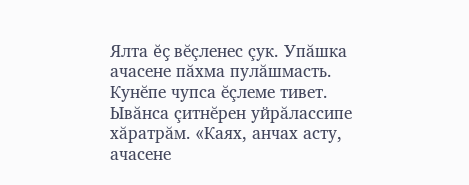Ялта ĕç вĕçленес çук. Упăшка ачасене пăхма пулăшмасть. Кунĕпе чупса ĕçлеме тивет. Ывăнса çитнĕрен уйрăлассипе хăратрăм. «Каях, анчах асту, ачасене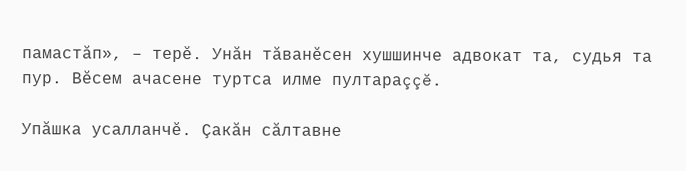памастăп», – терĕ. Унăн тăванĕсен хушшинче адвокат та, судья та пур. Вĕсем ачасене туртса илме пултараççĕ.

Упăшка усалланчĕ. Çакăн сăлтавне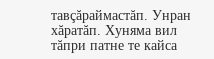тавçăраймастăп. Унран хăратăп. Хуняма вил тăпри патне те кайса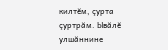килтĕм, çурта çуртрăм. Ывăлĕ улшăннине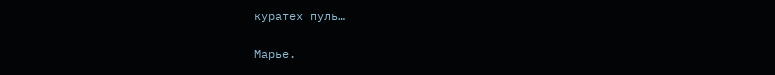куратех пуль…

Марье.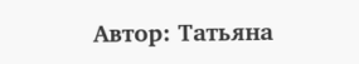Автор: Татьяна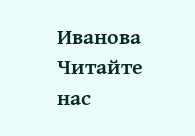Иванова
Читайте нас